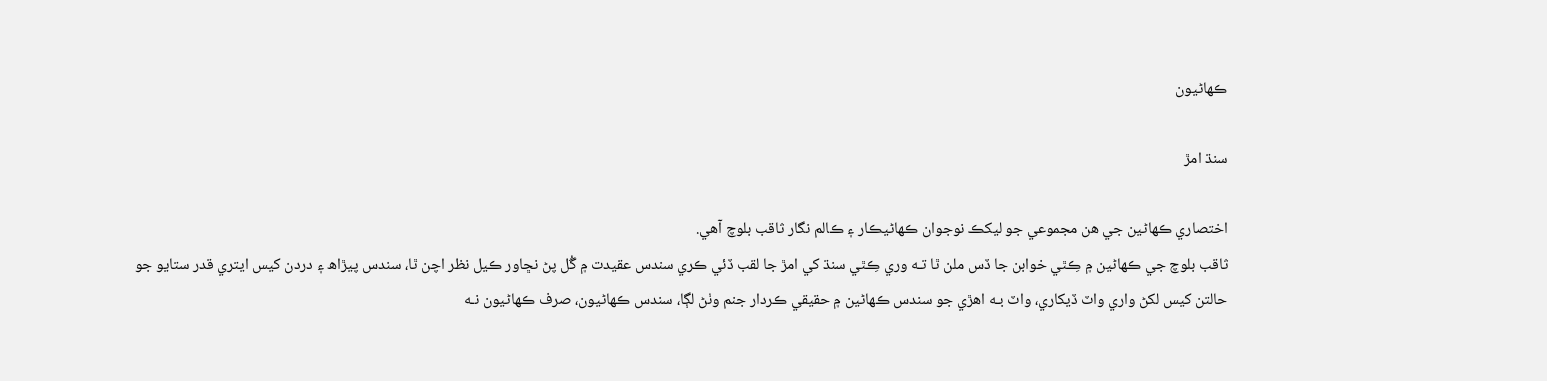ڪھاڻيون

سنڌ امڙ

اختصاري ڪهاڻين جي هن مجموعي جو ليکڪ نوجوان ڪهاڻيڪار ۽ ڪالم نگار ثاقب بلوچ آهي.
ثاقب بلوچ جي ڪهاڻين ۾ ڪِٿي خوابن جا ڏس ملن ٿا تـه وري ڪِٿي سنڌ کي امڙ جا لقب ڏئي ڪري سندس عقيدت ۾ گُل پڻ نڇاور ڪيل نظر اچن ٿا، سندس پيڙاھ ۽ دردن کيس ايتري قدر ستايو جو حالتن کيس لکڻ واري واٽ ڏيکاري، واٽ بـه اهڙي جو سندس ڪهاڻين ۾ حقيقي ڪردار جنم وٺڻ لڳا، سندس ڪهاڻيون، صرف ڪهاڻيون نـه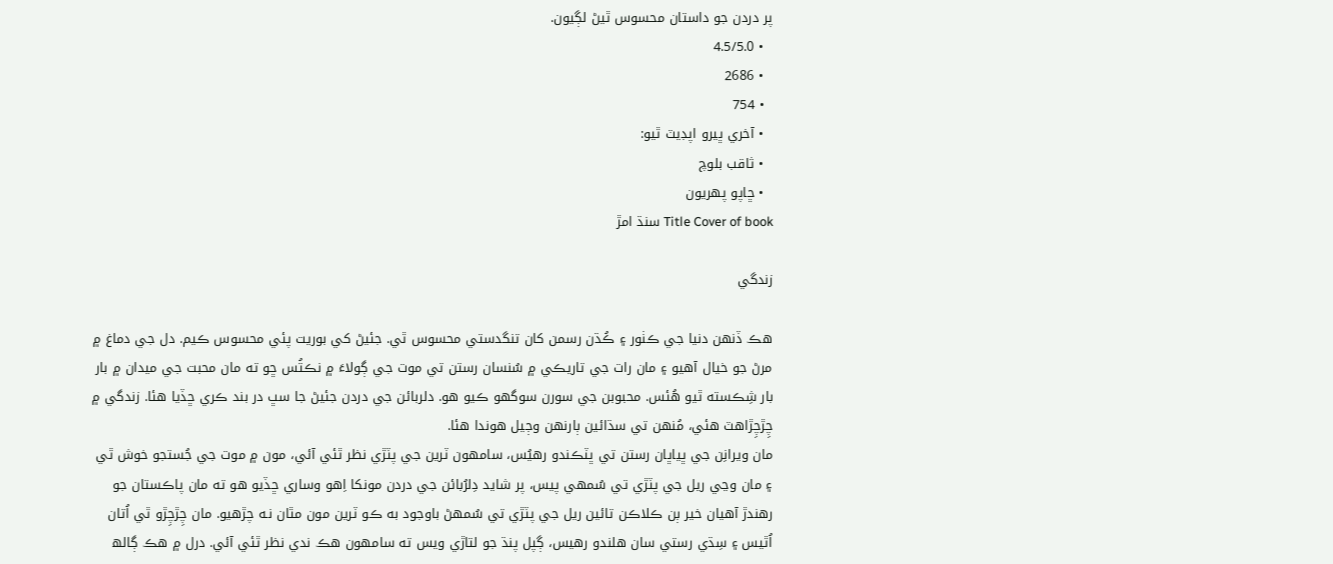پر دردن جو داستان محسوس ٿيڻ لڳيون.
  • 4.5/5.0
  • 2686
  • 754
  • آخري ڀيرو اپڊيٽ ٿيو:
  • ثاقب بلوچ
  • ڇاپو پھريون
Title Cover of book سنڌ امڙ

زندگي

هڪ ڏنهن دنيا جي ڪٺور ۽ ڪُڌن رسمن کان تنگدستي محسوس ٿي. جئيڻ کي بوريت پئي محسوس ڪيم. دل جي دماغ ۾ مرڻ جو خيال آھيو ۽ مان رات جي تاريڪي ۾ سُنسان رستن تي موت جي ڳولاءَ ۾ نڪتُس ڇو ته مان محبت جي ميدان ۾ بار بار شِڪسته ٿيو هُئس. محبوبن جي سورن سوگهو ڪيو هو. دلربائن جي دردن جئيڻ جا سڀ در بند ڪري ڇڏيا هئا. زندگي ۾ چِڙچِڙاھٽ ھئي، مُنهن تي سڌائين ٻارنهن وڄيل هوندا هئا.
مان ويرانِن جي ڀياڀان رستن تي ڀٽڪندو رهيُس، سامھون ٽرين جي پٽڙي نظر ٿئي آئي، مون ۾ موت جي جُستجو خوش ٿي ۽ مان وڃي ريل جي پٽڙي تي سُمهي پيس، پر شايد دِلرُبائن جي دردن مونکا اِهو وساري ڇڏيو هو ته مان پاڪستان جو رھندڙ آھيان خير ٻن ڪلاڪن تائين ريل جي پٽڙي تي سُمهڻ باوجود به ڪو ٽرين مون مٿان نـه چڙھيو. مان چِڙچِڙو ٿي اُتان اُٿيس ۽ سِڌي رستي سان هلندو رهيس، ڳپل پنڌ جو لتاڙي ويس ته سامهون هڪ ندي نظر ٿئي آئي. درل ۾ هڪ ڳالھ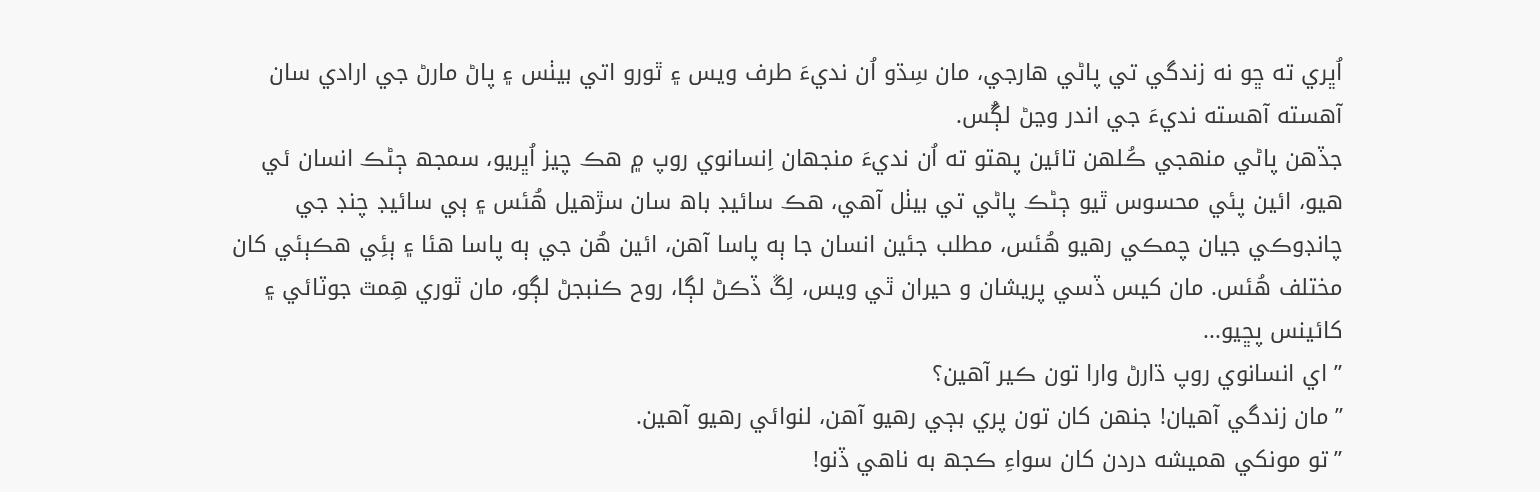اُڀري ته ڇو نه زندگي تي پاڻي هارجي، مان سِڌو اُن نديءَ طرف ويس ۽ ٿورو اتي بيٺس ۽ پاڻ مارڻ جي ارادي سان آھسته آھسته نديءَ جي اندر وڃڻ لڳُس.
جڏھن پاڻي منهجي ڪُلهن تائين پهتو ته اُن نديءَ منجهان اِنسانوي روپ ۾ ھڪ چيز اُڀريو، سمجھ ڄڻڪ انسان ئي هيو، ائين پئي محسوس ٿيو ڄڻڪ پاڻي تي بيٺل آھي، هڪ سائيڊ باھ سان سڙھيل هُئس ۽ ٻي سائيڊ چنڊ جي چانڊوڪي جيان چمڪي رهيو هُئس، مطلب جئين انسان جا ٻه پاسا آھن، ائين هُن جي ٻه پاسا هئا ۽ ٻئِي هڪٻئي کان مختلف هُئس. مان کيس ڏسي پريشان و حيران ٿي ويس، لِڱ ڏڪڻ لڳا، روح ڪنبجڻ لڳو، مان ٿوري هِمٿ جوٽائي ۽ کائينس پڇيو...
” اي انسانوي روپ ڌارڻ وارا تون ڪير آھين؟
”مان زندگي آھيان! جنهن کان تون پري بڄي رهيو آھن، لنوائي رهيو آھين.
”تو مونکي هميشه دردن کان سواءِ ڪجھ به ناهي ڏنو!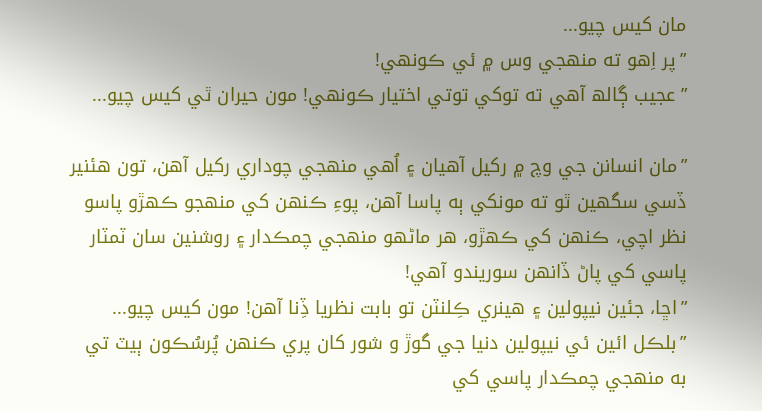مان کيس چيو...
”پر اِهو ته منهجي وس ۾ ئي ڪونهي!
”عجيب ڳالھ آھي ته توکي توتي اختيار ڪونهي! مون حيران ٿي کيس چيو...

”مان انسانن جي وچ ۾ رکيل آھيان ۽ اُهي منهجي چوداري رکيل آھن، تون ھئنير ڏسي سگهين ٿو ته مونکي ٻه پاسا آھن، پوءِ ڪنهن کي منهجو ڪھڙو پاسو نظر اچي، ڪنهن کي ڪهڙو، هر ماڻھو منهجي چمڪدار ۽ روشنين سان ٽمٽار پاسي کي پاڻ ڏانھن سوريندو آھي!
”اڇا، جئين نيپولين ۽ هينري ڪِلنٽن تو بابت نظريا ڏِنا آھن! مون کيس چيو...
”بلڪل ائين ئي نيپولين دنيا جي گوڙ و شور کان پري ڪنهن پُرسُڪون ٻيٽ تي به منهجي چمڪدار پاسي کي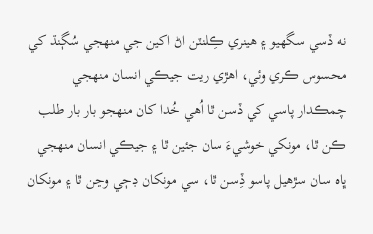نه ڏسي سگهيو ۽ ھينري ڪِلنٽن اڻ اکين جي منهجي سُڳنڌ کي محسوس ڪري وئي، اهڙي ريت جيڪي انسان منهجي چمڪدار پاسي کي ڏسن ٿا اُهي خُدا کان منهجو بار بار طلب ڪن ٿا، مونکي خوشيءَ سان جئين ٿا ۽ جيڪي انسان منهجي ڀاه سان سڙھيل پاسو ڏِسن ٿا، سي مونکان ڊڄي وڃن ٿا ۽ مونکان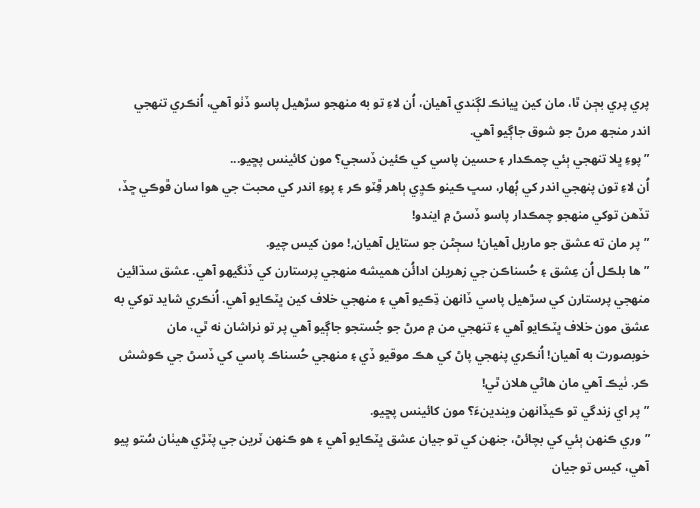پري پري بڄن ٿا، مان کين ڀيانڪ لڳندي آھيان، اُن لاءِ تو به منهجو سڙھيل پاسو ڏٺو آھي، اُنڪري تنهجي اندر منجھ مرڻ جو شوق جاڳيو آھي.
”پوءِ ڀلا تنهجي ٻئي چمڪدار ۽ حسين پاسي کي ڪئين ڏسجي؟ مون کائينس پڇيو...
اُن لاءِ تون پنهجي اندر کي ٻُھار، سڀ ڪينو ڪڍِي ٻاهر ڦِٽو ڪر ۽ پوءِ اندر کي محبت جي هوا سان ڦوڪي ڇڏ، تڏهن توکي منهجو چمڪدار پاسو ڏسڻ ۾ ايندو!
”پر مان ته عشق جو ماريل آھيان! سڄڻن جو ستايل آھيان,! مون کيس چيو.
”ها بلڪل اُن عِشق ۽ حُسناڪن جي زهريلن ادائُن هميشه منهجي پرستارن کي ڏنگيهو آھي. عشق سڌائين منهجي پرستارن کي سڙھيل پاسي ڏانھن ڌِڪيو آھي ۽ منهجي خلاف کين ڀٽڪايو آھي. اُنڪري شايد توکي به عشق مون خلاف ڀٽڪايو آھي ۽ تنهجي من ۾ مرڻ جو جُستجو جاڳيو آھي پر تو نراشان نه ٿي، مان خوبصورت به آھيان! اُنڪري پنهجي پاڻ کي ھڪ موقيو ڏي ۽ منهجي حُسناڪ پاسي کي ڏسڻ جي ڪوشش ڪر. ٺيڪ آھي مان ھاڻي هلان ٿي!
”پر اي زندگي تو ڪيڏانھن ويندينءَ؟ مون کائينس پڇيو.
”وري ڪنهن ٻئي کي بچائڻ، جنهن کي تو جيان عشق ڀٽڪايو آھي ۽ هو ڪنهن ٽرين جي پٽڙي هيٺان سُتو پيو آھي، کيس تو جيان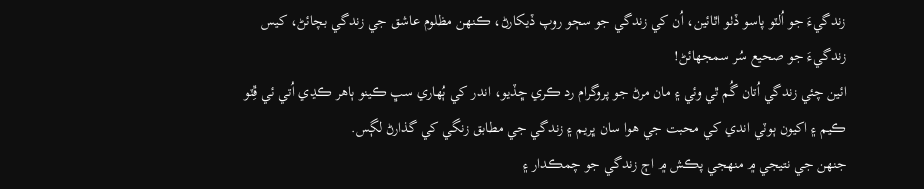زندگيءَ جو اُلٽو پاسو ڏٺو اٿائين، اُن کي زندگي جو سڄو روپ ڏيکارڻ، ڪنهن مظلوم عاشق جي زندگي بچائڻ، کيس زندگيءَ جو صحيع سُر سمجهائڻ!
ائين چئي زندگي اُتان گُم ٿي وئي ۽ مان مرڻ جو پروگرام رد ڪري ڇڏيو، اندر کي ٻُهاري سڀ ڪينو ٻاهر ڪڍي اُتي ئي ڦِٽو ڪيم ۽ اکيون ٻوٽي اندي کي محبت جي هوا سان ڀريم ۽ زندگي جي مطابق زنگي کي گذارڻ لڳس.
جنهن جي نتيجي ۾ منهجي پڪش ۾ اڄ زندگي جو چمڪدار ۽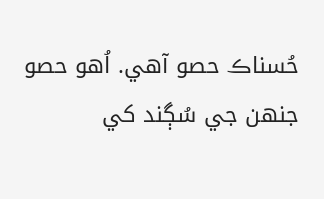حُسناڪ حصو آھي. اُهو حصو جنهن جي سُڳند کي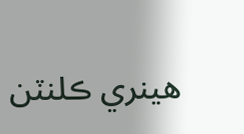هينري ڪلنٽن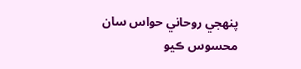پنهجي روحاني حواس سان محسوس ڪيو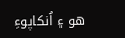هو ۽ اُنکاپوءِ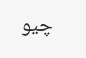چيو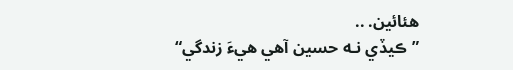هئائين. ..
”ڪيڏي نـه حسين آهي هيءَ زندگي“